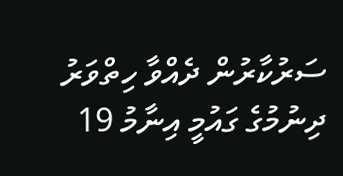ސަރުކާރުން ދެއްވާ ހިތްވަރު ދިނުމުގެ ގައުމީ އިނާމު 19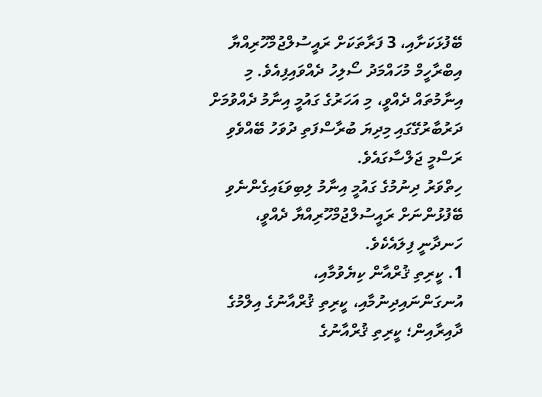ބޭފުޅަކަށާއި، 3 ފަރާތަކަށް ރައީސުލްޖުމްހޫރިއްޔާ އިބްރާހީމް މުހައްމަދު ސޯލިހު ދެއްވައިފިއެވެ. މި އިނާމުތައް ދެއްވީ، މި އަހަރުގެ ގައުމީ އިނާމު ދެއްވުމަށް ދަރުބާރުގޭގައި މިދިޔަ ބުރާސްފަތި ދުވަހު ބޭއްވެވި ރަސްމީ ޖަލްސާގައެވެ.
ހިތްވަރު ދިނުމުގެ ގައުމީ އިނާމު ލިބިވަޑައިގެންނެވި ބޭފުޅުންނަށް ރައީސުލްޖުމްހޫރިއްޔާ ދެއްވީ، ހަނދާނީ ފިލައެކެވެ.
1. ކީރިތި ޤުރްއާން ކިޔެވުމާއި، އުނގަންނައިދިނުމާއި، ކީރިތި ޤުރްއާނުގެ އިލްމުގެ ދާއިރާއިން؛ ކީރިތި ޤުރްއާނުގެ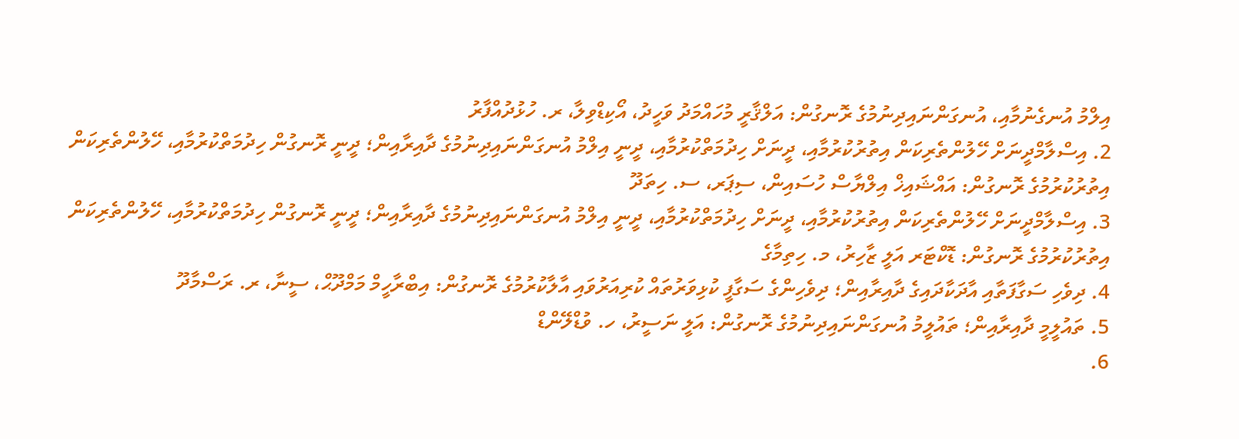އިލްމު އުނގެނުމާއި، އުނގަންނައިދިނުމުގެ ރޮނގުން: އަލްޤާރީ މުހައްމަދު ވަހީދު، އޯކިޑްވިލާ، ރ. ހުޅުދުއްފާރު
2. އިސްލާމްދީނަށް ހޭލުންތެރިކަން އިތުރުކުރުމާއި، ދީނަށް ހިދުމަތްކުރުމާއި، ދީނީ އިލްމު އުނގަންނައިދިނުމުގެ ދާއިރާއިން؛ ދީނީ ރޮނގުން ހިދުމަތްކުރުމާއި، ހޭލުންތެރިކަން އިތުރުކުރުމުގެ ރޮނގުން: އައްޝައިޚް އިލްޔާސް ހުސައިން، ސިޕަރ، ސ. ހިތަދޫ
3. އިސްލާމްދީނަށް ހޭލުންތެރިކަން އިތުރުކުރުމާއި، ދީނަށް ހިދުމަތްކުރުމާއި، ދީނީ އިލްމު އުނގަންނައިދިނުމުގެ ދާއިރާއިން؛ ދީނީ ރޮނގުން ހިދުމަތްކުރުމާއި، ހޭލުންތެރިކަން އިތުރުކުރުމުގެ ރޮނގުން: ޑޮކްޓަރ އަލީ ޒާހިރު، މ. ހިތިމާގެ
4. ދިވެހި ސަގާފަތާއި އާދަކާދައިގެ ދާއިރާއިން؛ ދިވެހިންގެ ސަގާފީ ކުޅިވަރުތައް ކުރިއަރުވައި އާލާކުރުމުގެ ރޮނގުން: އިބްރާހީމް މަމްދޫޙް، ސީނާ، ރ. ރަސްމާދޫ
5. ތައުލީމީ ދާއިރާއިން؛ ތައުލީމު އުނގަންނައިދިނުމުގެ ރޮނގުން: އަލީ ނަސީރު، ހ. ވުޑްލޭންޑް
6.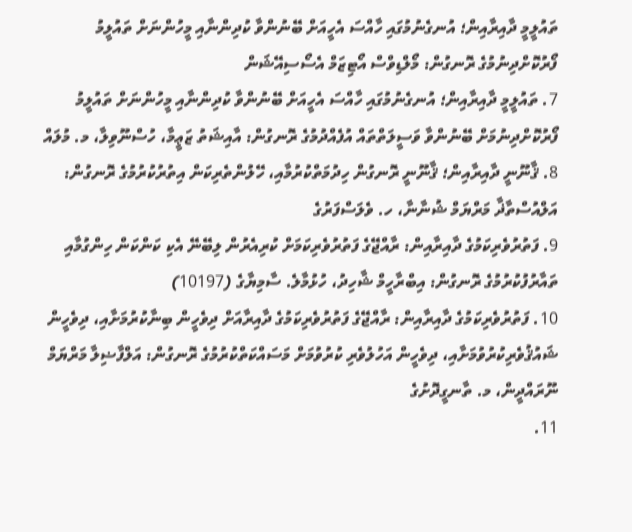ތައުލީމީ ދާއިރާއިން؛ އުނގެނުމުގައި ހާއްސަ އެހީއަށް ބޭނުންވާ ކުދިންނާއި މީހުންނަށް ތައުލީމު ފޯރުކޮށްދިނުމުގެ ރޮނގުން: މޯލްޑިވްސް އޯޓިޒަމް އެސޯސިއޭޝަން
7. ތައުލީމީ ދާއިރާއިން؛ އުނގެނުމުގައި ހާއްސަ އެހީއަށް ބޭނުންވާ ކުދިންނާއި މީހުންނަށް ތައުލީމު ފޯރުކޮށްދިނުމަށް ބޭނުންވާ ވަސީލަތްތައް އުފެއްދުމުގެ ރޮނގުން: އާއިޝަތު ޒަޢީމާ، ހުސްނޫވިލާ، މ. މުލައް
8. ޤާނޫނީ ދާއިރާއިން؛ ޤާނޫނީ ރޮނގުން ހިދުމަތްކުރުމާއި، ހޭލުންތެރިކަން އިތުރުކުރުމުގެ ރޮނގުން: އަލްއުސްތާޛާ މަރްޔަމް ޝުނާނާ، ހ. ވެލަސްފަރުގެ
9. ފަތުރުވެރިކަމުގެ ދާއިރާއިން: ރާއްޖޭގެ ފަތުރުވެރިކަމަށް ކުރިއެރުން ލިބޭނޭ އެކި ކަންކަން ހިންގުމާއި ތައާރުފުކުރުމުގެ ރޮނގުން: އިބްރާހީމް ޝާހިދު، ހުޅުމާލެ. ސާމިޔާގެ (10197)
10. ފަތުރުވެރިކަމުގެ ދާއިރާއިން: ރާއްޖޭގެ ފަތުރުވެރިކަމުގެ ދާއިރާއަށް ދިވެހީން ބިނާކުރުމަށާއި، ދިވެހީން ޝައުޤުވެރިކުރުވުމަށާއި، ދިވެހީން އަހުލުވެރި ކުރުވުމަށް މަސައްކަތްކުރުމުގެ ރޮނގުން: އަލްފާޟިލާ މަރްޔަމް ނޫރައްދީން، މ. ތާނގީދޮށުގެ
11.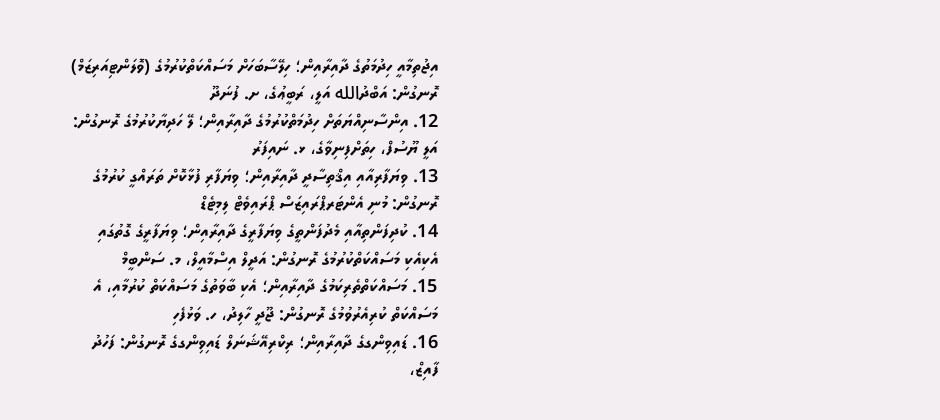އިޖުތިމާއީ ހިދުމަތުގެ ދާއިރާއިން؛ ހިލޭސާބަހަށް މަސައްކަތްކުރުމުގެ (ވޮލަންޓިއަރިޒަމް) ރޮނގުން: އަބްދުالله އަލީ، ރަބީޢުގެ، ށ. ފުނަދޫ
12. އިންސާނިއްޔަތަށް ހިދުމަތްކުރުމުގެ ދާއިރާއިން؛ ލޭ ހަދިޔާކުރުމުގެ ރޮނގުން: އަލީ ޔޫސުފް، ހިތަށްފިނިވާގެ، ޅ. ނައިފަރު
13. ވިޔަފާރިއާއި އިޤްތިސާދީ ދާއިރާއިން؛ ވިޔަފާރި ފުޅާކޮށް ތަރައްގީ ކުރުމުގެ ރޮނގުން: މުނި އެންޓަރޕްރައިޒަސް ޕްރައިވެޓް ލިމިޓެޑް
14. ކުދިފަންތިއާއި މެދުފަންތީގެ ވިޔަފާރީގެ ދާއިރާއިން؛ ވިޔަފާރީގެ ގޮތުގައި އެކިއެކި މަސައްކަތްކުރުމުގެ ރޮނގުން: އަދީލް އިސްމާއީލް، މ. ސަންބީމް
15. މަސައްކަތްތެރިކަމުގެ ދާއިރާއިން؛ އެކި ބާވަތުގެ މަސައްކަތް ކުރުމާއި، އެ މަސައްކަތް ކުރިއެރުވުމުގެ ރޮނގުން: ޖޫދީ ހާލިދު، ހ. ވަޅުފެހި
16. ޑައިވިންގގެ ދާއިރާއިން؛ ރިކްރިއޭޝަނަލް ޑައިވިންގގެ ރޮނގުން: ފަހުދު ފާއިޒް،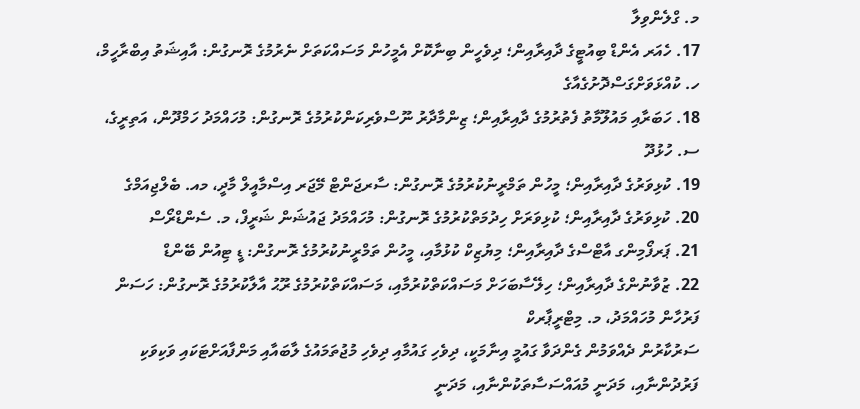މ. ގްލެންވިލާ
17. ހެއަރ އެންޑް ބިއުޓީގެ ދާއިރާއިން؛ ދިވެހީން ބިނާކޮށް އެމީހުން މަސައްކަތަށް ނެރުމުގެ ރޮނގުން: އާއިޝަތު އިބްރާހީމް، ހ. ކުއްޅަވަށްގަސްދޮށުގެއާގެ
18. ހަބަރާއި މައުލޫމާތު ފެތުރުމުގެ ދާއިރާއިން؛ ޒިންމާދާރު ނޫސްވެރިކަންކުރުމުގެ ރޮނގުން: މުހައްމަދު ހަމްދޫން، އަތިރީގެ، ސ. ހުޅުދޫ
19. ކުޅިވަރުގެ ދާއިރާއިން؛ މީހުން ތަމްރީނުކުރުމުގެ ރޮނގުން: ސާރޖަންޓް މޭޖަރ އިސްމާއީލް މާދީ، މއ. ބެލްޖިއަމްގެ
20. ކުޅިވަރުގެ ދާއިރާއިން؛ ކުޅިވަރަށް ހިދުމަތްކުރުމުގެ ރޮނގުން: މުހައްމަދު ޖައުޝަން ޝަރީފް، މ. ސެންޑްރޯސް
21. ޕަރފޯމިންގ އާޓްސްގެ ދާއިރާއިން؛ މިޔުޒިކް ކުޅުމާއި، މީހުން ތަމްރީނުކުރުމުގެ ރޮނގުން: ޑީ ޓިއުން ބޭންޑް
22. ޒުވާނުންގެ ދާއިރާއިން؛ ހިލޭސާބަހަށް މަސައްކަތްކުރުމާއި، މަސައްކަތްކުރުމުގެ ރޫޙު އާލާކުރުމުގެ ރޮނގުން: ހަސަން ފަރުހާން މުހައްމަދު، މ. މިޓްރީޕާރކް
ސަރުކާރުން ދެއްވަމުން ގެންދަވާ ގައުމީ އިނާމަކީ، ދިވެހި ގައުމާއި ދިވެހި މުޖުތަމައުގެ ލާބައާއި މަންފާއަށްޓަކައި ވަކިވަކި ފަރުދުންނާއި، މަދަނީ މުއައްސަސާތަކުންނާއި، މަދަނީ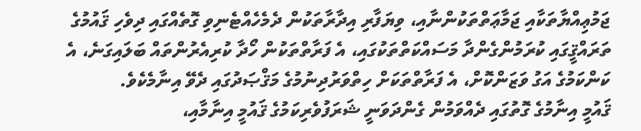ޖަމުޢިއްޔާތަކާއި ޖަމާޢަތްތަކުންނާއި، ވިޔަފާރި އިދާރާތަކުން ދެމެހެއްޓެނިވި ގޮތެއްގައި ދިވެހި ޤައުމުގެ ތަރައްޤީގައި ކުރަމުންގެންދާ މަސައްކަތްތަކުގައި، އެ ފަރާތްތަކުން ހޯދާ ކުރިއެރުންތައް ބަލައިގަނެ، އެ ކަންކަމުގެ އަގު ވަޒަންކޮށް، އެ ފަރާތްތަކަށް ހިތްވަރުދިނުމުގެ މަޤްޞަދުގައި ދެވޭ އިނާމެކެވެ.
ޤައުމީ އިނާމުގެ ގޮތުގައި ދެއްވަމުން ގެންދަވަނީ ޝަރަފުވެރިކަމުގެ ޤައުމީ އިނާމާއި،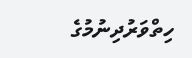ހިތްވަރުދިނުމުގެ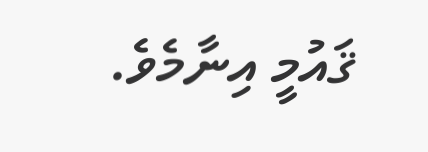ޤައުމީ އިނާމެވެ.